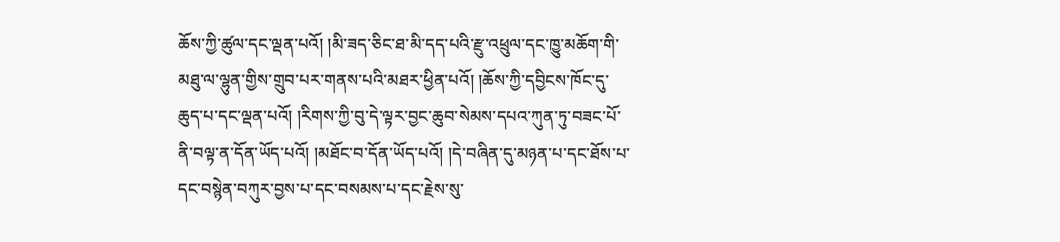ཆོས་ཀྱི་ཚུལ་དང་ལྡན་པའོ། །མི་ཟད་ཅིང་ཐ་མི་དད་པའི་རྫུ་འཕྲུལ་དང་ཁྱུ་མཆོག་གི་མཐུ་ལ་ལྷུན་གྱིས་གྲུབ་པར་གནས་པའི་མཐར་ཕྱིན་པའོ། །ཆོས་ཀྱི་དབྱིངས་ཁོང་དུ་ཆུད་པ་དང་ལྡན་པའོ། །རིགས་ཀྱི་བུ་དེ་ལྟར་བྱང་ཆུབ་སེམས་དཔའ་ཀུན་ཏུ་བཟང་པོ་ནི་བལྟ་ན་དོན་ཡོད་པའོ། །མཐོང་བ་དོན་ཡོད་པའོ། །དེ་བཞིན་དུ་མཉན་པ་དང་ཐོས་པ་དང་བསྙེན་བཀུར་བྱས་པ་དང་བསམས་པ་དང་རྗེས་སུ་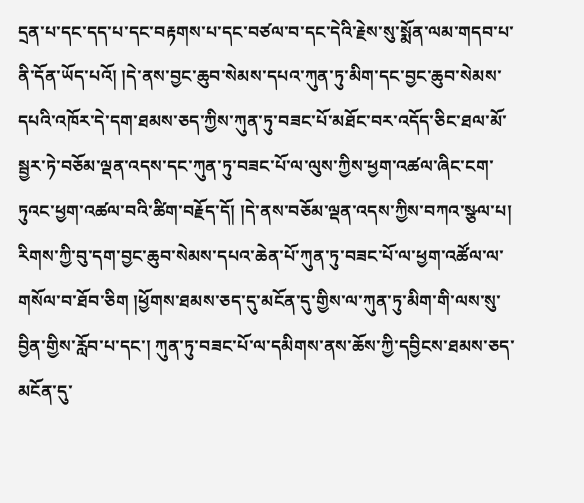དྲན་པ་དང་དད་པ་དང་བརྟགས་པ་དང་བཙལ་བ་དང་དེའི་རྗེས་སུ་སྨོན་ལམ་གདབ་པ་ནི་དོན་ཡོད་པའོ། །དེ་ནས་བྱང་ཆུབ་སེམས་དཔའ་ཀུན་ཏུ་མིག་དང་བྱང་ཆུབ་སེམས་དཔའི་འཁོར་དེ་དག་ཐམས་ཅད་ཀྱིས་ཀུན་ཏུ་བཟང་པོ་མཐོང་བར་འདོད་ཅིང་ཐལ་མོ་སྦྱར་ཏེ་བཅོམ་ལྡན་འདས་དང་ཀུན་ཏུ་བཟང་པོ་ལ་ལུས་ཀྱིས་ཕྱག་འཚལ་ཞིང་ངག་ཏུའང་ཕྱག་འཚལ་བའི་ཚིག་བརྗོད་དོ། །དེ་ནས་བཅོམ་ལྡན་འདས་ཀྱིས་བཀའ་སྩལ་པ། རིགས་ཀྱི་བུ་དག་བྱང་ཆུབ་སེམས་དཔའ་ཆེན་པོ་ཀུན་ཏུ་བཟང་པོ་ལ་ཕྱག་འཚོལ་ལ་གསོལ་བ་ཐོབ་ཅིག །ཕྱོགས་ཐམས་ཅད་དུ་མངོན་དུ་གྱིས་ལ་ཀུན་ཏུ་མིག་གི་ལས་སུ་བྱིན་གྱིས་རློབ་པ་དང་། ཀུན་ཏུ་བཟང་པོ་ལ་དམིགས་ནས་ཆོས་ཀྱི་དབྱིངས་ཐམས་ཅད་མངོན་དུ་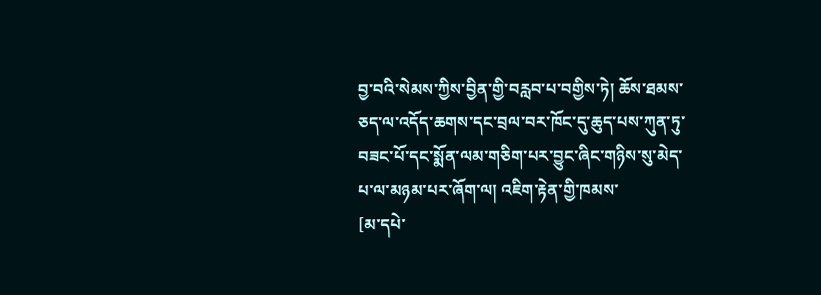བྱ་བའི་སེམས་ཀྱིས་བྱིན་གྱི་བརླབ་པ་བགྱིས་ཏེ། ཆོས་ཐམས་ཅད་ལ་འདོད་ཆགས་དང་བྲལ་བར་ཁོང་དུ་ཆུད་པས་ཀུན་ཏུ་བཟང་པོ་དང་སྨོན་ལམ་གཅིག་པར་བྱུང་ཞིང་གཉིས་སུ་མེད་པ་ལ་མཉམ་པར་ཞོག་ལ། འཇིག་རྟེན་གྱི་ཁམས་
[མ་དཔེ་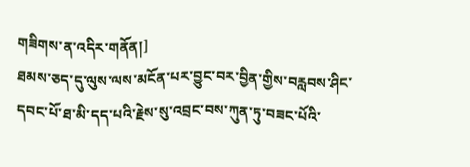གཟིགས་ན་འདིར་གནོན།]
ཐམས་ཅད་དུ་ལུས་ལས་མངོན་པར་བྱུང་བར་བྱིན་གྱིས་བརླབས་ཤིང་དབང་པོ་ཐ་མི་དད་པའི་རྗེས་སུ་འབྲང་བས་ཀུན་ཏུ་བཟང་པོའི་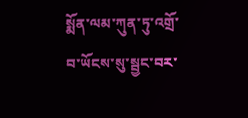སྨོན་ལམ་ཀུན་ཏུ་འགྲོ་བ་ཡོངས་སུ་སྦྱང་བར་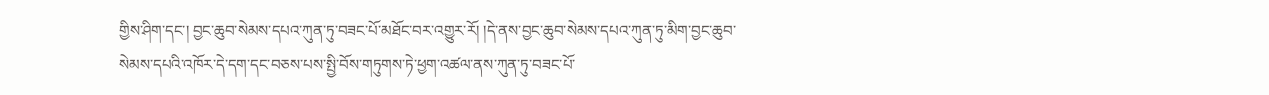གྱིས་ཤིག་དང་། བྱང་ཆུབ་སེམས་དཔའ་ཀུན་ཏུ་བཟང་པོ་མཐོང་བར་འགྱུར་རོ། །དེ་ནས་བྱང་ཆུབ་སེམས་དཔའ་ཀུན་ཏུ་མིག་བྱང་ཆུབ་སེམས་དཔའི་འཁོར་དེ་དག་དང་བཅས་པས་སྤྱི་བོས་གཏུགས་ཏེ་ཕྱག་འཚལ་ནས་ཀུན་ཏུ་བཟང་པོ་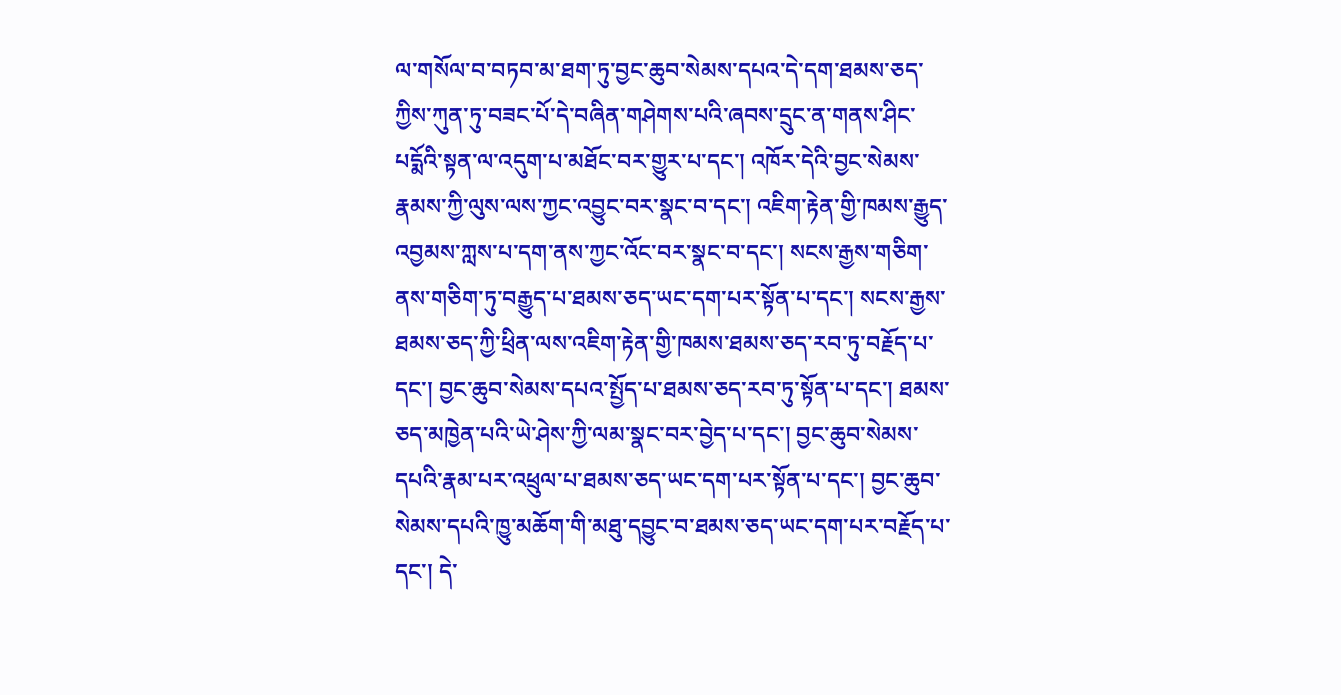ལ་གསོལ་བ་བཏབ་མ་ཐག་ཏུ་བྱང་ཆུབ་སེམས་དཔའ་དེ་དག་ཐམས་ཅད་ཀྱིས་ཀུན་ཏུ་བཟང་པོ་དེ་བཞིན་གཤེགས་པའི་ཞབས་དྲུང་ན་གནས་ཤིང་པདྨོའི་སྟན་ལ་འདུག་པ་མཐོང་བར་གྱུར་པ་དང་། འཁོར་དེའི་བྱང་སེམས་རྣམས་ཀྱི་ལུས་ལས་ཀྱང་འབྱུང་བར་སྣང་བ་དང་། འཇིག་རྟེན་གྱི་ཁམས་རྒྱུད་འབྱམས་ཀླས་པ་དག་ནས་ཀྱང་འོང་བར་སྣང་བ་དང་། སངས་རྒྱས་གཅིག་ནས་གཅིག་ཏུ་བརྒྱུད་པ་ཐམས་ཅད་ཡང་དག་པར་སྟོན་པ་དང་། སངས་རྒྱས་ཐམས་ཅད་ཀྱི་ཕྲིན་ལས་འཇིག་རྟེན་གྱི་ཁམས་ཐམས་ཅད་རབ་ཏུ་བརྗོད་པ་དང་། བྱང་ཆུབ་སེམས་དཔའ་སྤྱོད་པ་ཐམས་ཅད་རབ་ཏུ་སྟོན་པ་དང་། ཐམས་ཅད་མཁྱེན་པའི་ཡེ་ཤེས་ཀྱི་ལམ་སྣང་བར་བྱེད་པ་དང་། བྱང་ཆུབ་སེམས་དཔའི་རྣམ་པར་འཕྲུལ་པ་ཐམས་ཅད་ཡང་དག་པར་སྟོན་པ་དང་། བྱང་ཆུབ་སེམས་དཔའི་ཁྱུ་མཆོག་གི་མཐུ་དབྱུང་བ་ཐམས་ཅད་ཡང་དག་པར་བརྗོད་པ་དང་། དེ་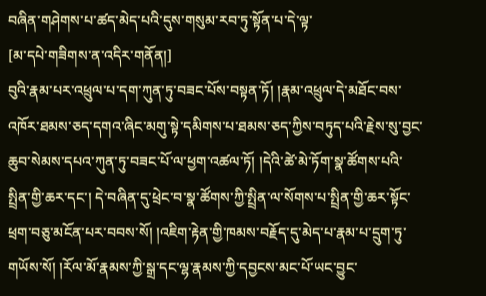བཞིན་གཤེགས་པ་ཚད་མེད་པའི་དུས་གསུམ་རབ་ཏུ་སྟོན་པ་དེ་ལྟ་
[མ་དཔེ་གཟིགས་ན་འདིར་གནོན།]
བུའི་རྣམ་པར་འཕྲུལ་པ་དག་ཀུན་ཏུ་བཟང་པོས་བསྟན་ཏོ། །རྣམ་འཕྲུལ་དེ་མཐོང་བས་འཁོར་ཐམས་ཅད་དགའ་ཞིང་མགུ་སྟེ་དམིགས་པ་ཐམས་ཅད་ཀྱིས་བཏུད་པའི་རྗེས་སུ་བྱང་ཆུབ་སེམས་དཔའ་ཀུན་ཏུ་བཟང་པོ་ལ་ཕྱག་འཚལ་ཏོ། །དེའི་ཚེ་མེ་ཏོག་སྣ་ཚོགས་པའི་སྤྲིན་གྱི་ཆར་དང་། དེ་བཞིན་དུ་ཕྲེང་བ་སྣ་ཚོགས་ཀྱི་སྤྲིན་ལ་སོགས་པ་སྤྲིན་གྱི་ཆར་སྟོང་ཕྲག་བཅུ་མངོན་པར་བབས་སོ། །འཇིག་རྟེན་གྱི་ཁམས་བརྗོད་དུ་མེད་པ་རྣམ་པ་དྲུག་ཏུ་གཡོས་སོ། །རོལ་མོ་རྣམས་ཀྱི་སྒྲ་དང་ལྷ་རྣམས་ཀྱི་དབྱངས་མང་པོ་ཡང་བྱུང་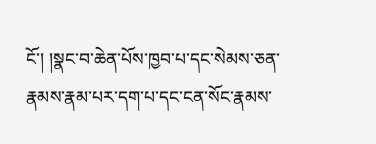ངོ་། །སྣང་བ་ཆེན་པོས་ཁྱབ་པ་དང་སེམས་ཅན་རྣམས་རྣམ་པར་དག་པ་དང་ངན་སོང་རྣམས་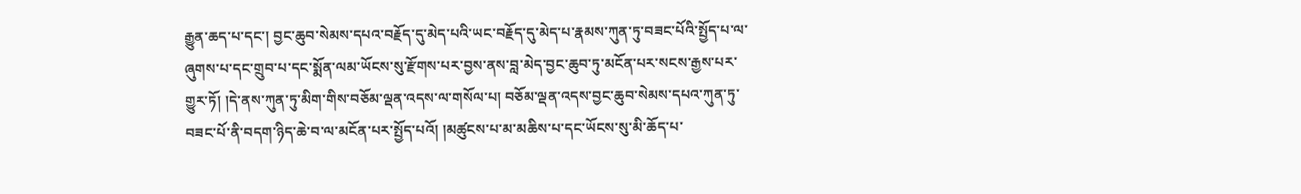རྒྱུན་ཆད་པ་དང་། བྱང་ཆུབ་སེམས་དཔའ་བརྗོད་དུ་མེད་པའི་ཡང་བརྗོད་དུ་མེད་པ་རྣམས་ཀུན་ཏུ་བཟང་པོའི་སྤྱོད་པ་ལ་ཞུགས་པ་དང་གྲུབ་པ་དང་སྨོན་ལམ་ཡོངས་སུ་རྫོགས་པར་བྱས་ནས་བླ་མེད་བྱང་ཆུབ་ཏུ་མངོན་པར་སངས་རྒྱས་པར་གྱུར་ཏོ། །དེ་ནས་ཀུན་ཏུ་མིག་གིས་བཅོམ་ལྡན་འདས་ལ་གསོལ་པ། བཅོམ་ལྡན་འདས་བྱང་ཆུབ་སེམས་དཔའ་ཀུན་ཏུ་བཟང་པོ་ནི་བདག་ཉིད་ཆེ་བ་ལ་མངོན་པར་སྤྱོད་པའོ། །མཚུངས་པ་མ་མཆིས་པ་དང་ཡོངས་སུ་མི་ཆོད་པ་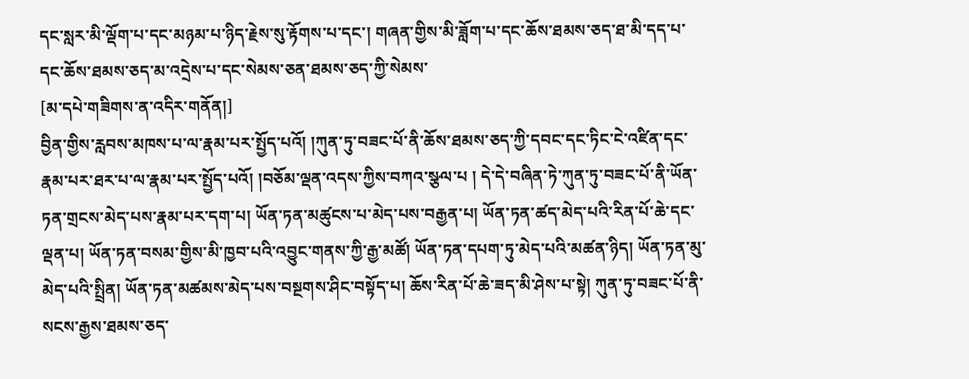དང་སླར་མི་ལྡོག་པ་དང་མཉམ་པ་ཉིད་རྗེས་སུ་རྟོགས་པ་དང་། གཞན་གྱིས་མི་ཟློག་པ་དང་ཆོས་ཐམས་ཅད་ཐ་མི་དད་པ་དང་ཆོས་ཐམས་ཅད་མ་འདྲེས་པ་དང་སེམས་ཅན་ཐམས་ཅད་ཀྱི་སེམས་
[མ་དཔེ་གཟིགས་ན་འདིར་གནོན།]
བྱིན་གྱིས་རླབས་མཁས་པ་ལ་རྣམ་པར་སྤྱོད་པའོ། །ཀུན་ཏུ་བཟང་པོ་ནི་ཆོས་ཐམས་ཅད་ཀྱི་དབང་དང་ཏིང་ངེ་འཛིན་དང་རྣམ་པར་ཐར་པ་ལ་རྣམ་པར་སྤྱོད་པའོ། །བཅོམ་ལྡན་འདས་ཀྱིས་བཀའ་སྩལ་པ ། དེ་དེ་བཞིན་ཏེ་ཀུན་ཏུ་བཟང་པོ་ནི་ཡོན་ཏན་གྲངས་མེད་པས་རྣམ་པར་དག་པ། ཡོན་ཏན་མཚུངས་པ་མེད་པས་བརྒྱན་པ། ཡོན་ཏན་ཚད་མེད་པའི་རིན་པོ་ཆེ་དང་ལྡན་པ། ཡོན་ཏན་བསམ་གྱིས་མི་ཁྱབ་པའི་འབྱུང་གནས་ཀྱི་རྒྱ་མཚོ། ཡོན་ཏན་དཔག་ཏུ་མེད་པའི་མཚན་ཉིད། ཡོན་ཏན་མུ་མེད་པའི་སྤྲིན། ཡོན་ཏན་མཚམས་མེད་པས་བསྔགས་ཤིང་བསྟོད་པ། ཆོས་རིན་པོ་ཆེ་ཟད་མི་ཤེས་པ་སྟེ། ཀུན་ཏུ་བཟང་པོ་ནི་སངས་རྒྱས་ཐམས་ཅད་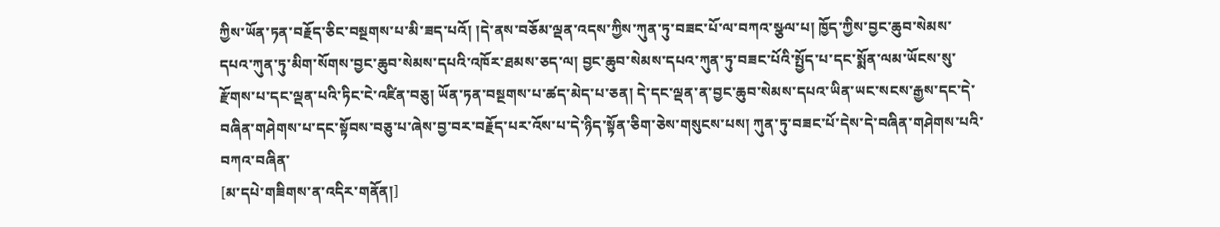ཀྱིས་ཡོན་ཏན་བརྗོད་ཅིང་བསྔགས་པ་མི་ཟད་པའོ། །དེ་ནས་བཅོམ་ལྡན་འདས་ཀྱིས་ཀུན་ཏུ་བཟང་པོ་ལ་བཀའ་སྩལ་པ། ཁྱོད་ཀྱིས་བྱང་ཆུབ་སེམས་དཔའ་ཀུན་ཏུ་མིག་སོགས་བྱང་ཆུབ་སེམས་དཔའི་འཁོར་ཐམས་ཅད་ལ། བྱང་ཆུབ་སེམས་དཔའ་ཀུན་ཏུ་བཟང་པོའི་སྤྱོད་པ་དང་སྨོན་ལམ་ཡོངས་སུ་རྫོགས་པ་དང་ལྡན་པའི་ཏིང་ངེ་འཛིན་བཅུ། ཡོན་ཏན་བསྔགས་པ་ཚད་མེད་པ་ཅན། དེ་དང་ལྡན་ན་བྱང་ཆུབ་སེམས་དཔའ་ཡིན་ཡང་སངས་རྒྱས་དང་དེ་བཞིན་གཤེགས་པ་དང་སྟོབས་བཅུ་པ་ཞེས་བྱ་བར་བརྗོད་པར་འོས་པ་དེ་ཉིད་སྟོན་ཅིག་ཅེས་གསུངས་པས། ཀུན་ཏུ་བཟང་པོ་དེས་དེ་བཞིན་གཤེགས་པའི་བཀའ་བཞིན་
[མ་དཔེ་གཟིགས་ན་འདིར་གནོན།]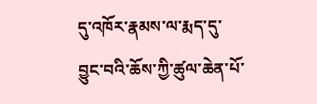དུ་འཁོར་རྣམས་ལ་རྨད་དུ་བྱུང་བའི་ཆོས་ཀྱི་ཚུལ་ཆེན་པོ་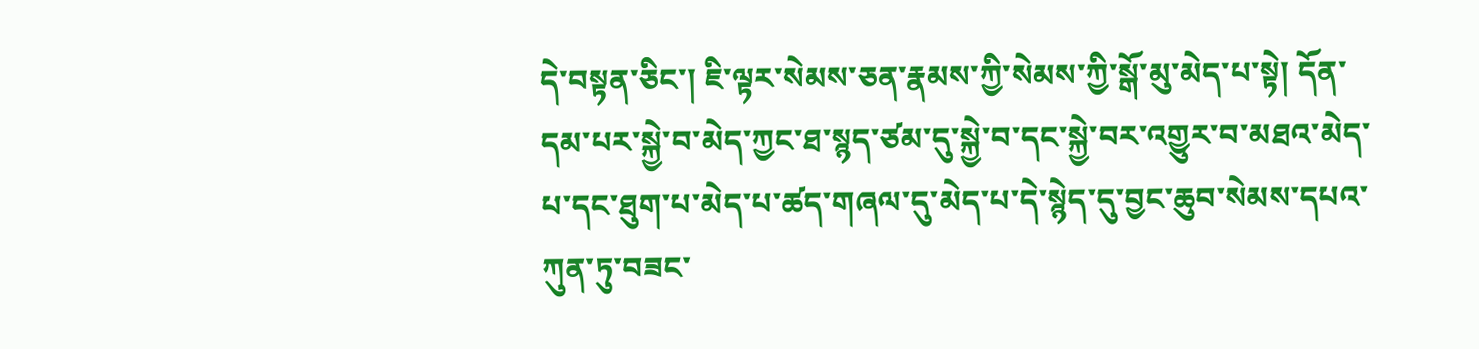དེ་བསྟན་ཅིང་། ཇི་ལྟར་སེམས་ཅན་རྣམས་ཀྱི་སེམས་ཀྱི་སྒོ་མུ་མེད་པ་སྟེ། དོན་དམ་པར་སྐྱེ་བ་མེད་ཀྱང་ཐ་སྙད་ཙམ་དུ་སྐྱེ་བ་དང་སྐྱེ་བར་འགྱུར་བ་མཐའ་མེད་པ་དང་ཐུག་པ་མེད་པ་ཚད་གཞལ་དུ་མེད་པ་དེ་སྙེད་དུ་བྱང་ཆུབ་སེམས་དཔའ་ཀུན་ཏུ་བཟང་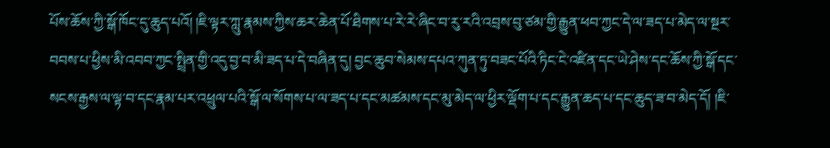པོས་ཆོས་ཀྱི་སྒོ་ཁོང་དུ་ཆུད་པའོ། །ཇི་ལྟར་ཀླུ་རྣམས་ཀྱིས་ཆར་ཆེན་པོ་ཐིགས་པ་རེ་རེ་ཞིང་བ་རུ་རའི་འབྲས་བུ་ཙམ་གྱི་རྒྱུན་ཕབ་ཀྱང་དེ་ལ་ཟད་པ་མེད་ལ་སྔར་བབས་པ་ཕྱིས་མི་འབབ་ཀྱང་སྤྲིན་གྱི་འདུ་བྱ་བ་མི་ཟད་པ་དེ་བཞིན་དུ། བྱང་ཆུབ་སེམས་དཔའ་ཀུན་ཏུ་བཟང་པོའི་ཏིང་ངེ་འཛིན་དང་ཡེ་ཤེས་དང་ཆོས་ཀྱི་སྒོ་དང་སངས་རྒྱས་ལ་ལྟ་བ་དང་རྣམ་པར་འཕྲུལ་པའི་སྒོ་ལ་སོགས་པ་ལ་ཟད་པ་དང་མཚམས་དང་མུ་མེད་ལ་ཕྱིར་ལྡོག་པ་དང་རྒྱུན་ཆད་པ་དང་ཆུད་ཟ་བ་མེད་དོ། །ཇི་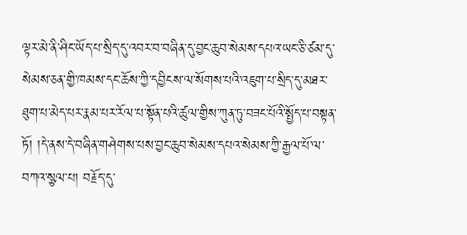ལྟར་མེ་ནི་ཤིང་ཡོད་པ་སྲིད་དུ་འབར་བ་བཞིན་དུ་བྱང་ཆུབ་སེམས་དཔའ་ཡང་ཅི་ཙམ་དུ་སེམས་ཅན་གྱི་ཁམས་དང་ཆོས་ཀྱི་དབྱིངས་ལ་སོགས་པའི་འཇུག་པ་སྲིད་དུ་མཐར་ཐུག་པ་མེད་པར་རྣམ་པར་རོལ་པ་སྟོན་པའི་ཚུལ་གྱིས་ཀུན་ཏུ་བཟང་པོའི་སྤྱོད་པ་བསྟན་ཏོ། །དེ་ནས་དེ་བཞིན་གཤེགས་པས་བྱང་ཆུབ་སེམས་དཔའ་སེམས་ཀྱི་རྒྱལ་པོ་ལ་བཀའ་སྩལ་པ། བརྗོད་དུ་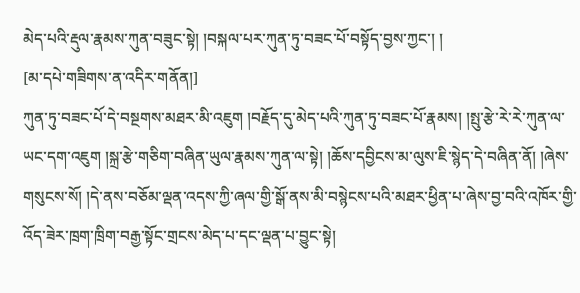མེད་པའི་རྡུལ་རྣམས་ཀུན་བཟུང་སྟེ། །བསྐལ་པར་ཀུན་ཏུ་བཟང་པོ་བསྟོད་བྱས་ཀྱང་། །
[མ་དཔེ་གཟིགས་ན་འདིར་གནོན།]
ཀུན་ཏུ་བཟང་པོ་དེ་བསྔགས་མཐར་མི་འཇུག །བརྗོད་དུ་མེད་པའི་ཀུན་ཏུ་བཟང་པོ་རྣམས། །སྤུ་རྩེ་རེ་རེ་ཀུན་ལ་ཡང་དག་འཇུག །སྐྲ་རྩེ་གཅིག་བཞིན་ཡུལ་རྣམས་ཀུན་ལ་སྟེ། །ཆོས་དབྱིངས་མ་ལུས་ཇི་སྙེད་དེ་བཞིན་ནོ། །ཞེས་གསུངས་སོ། །དེ་ནས་བཅོམ་ལྡན་འདས་ཀྱི་ཞལ་གྱི་སྒོ་ནས་མི་བསྙེངས་པའི་མཐར་ཕྱིན་པ་ཞེས་བྱ་བའི་འཁོར་གྱི་འོད་ཟེར་ཁྲག་ཁྲིག་བརྒྱ་སྟོང་གྲངས་མེད་པ་དང་ལྡན་པ་བྱུང་སྟེ།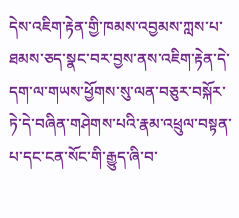དེས་འཇིག་རྟེན་གྱི་ཁམས་འབྱམས་ཀླས་པ་ཐམས་ཅད་སྣང་བར་བྱས་ནས་འཇིག་རྟེན་དེ་དག་ལ་གཡས་ཕྱོགས་སུ་ལན་བཅུར་བསྐོར་ཏེ་དེ་བཞིན་གཤེགས་པའི་རྣམ་འཕྲུལ་བསྟན་པ་དང་ངན་སོང་གི་རྒྱུད་ཞི་བ་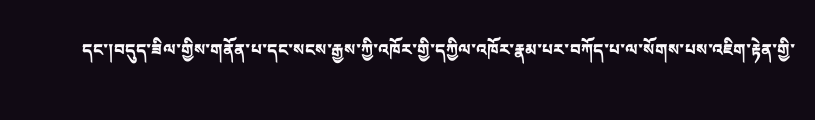དང་།བདུད་ཟིལ་གྱིས་གནོན་པ་དང་སངས་རྒྱས་ཀྱི་འཁོར་གྱི་དཀྱིལ་འཁོར་རྣམ་པར་བཀོད་པ་ལ་སོགས་པས་འཇིག་རྟེན་གྱི་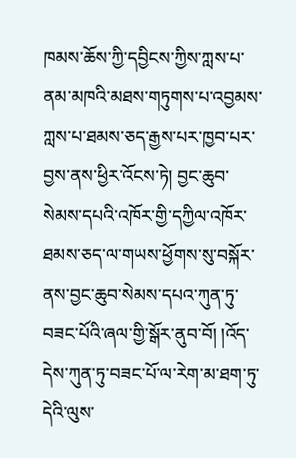ཁམས་ཆོས་ཀྱི་དབྱིངས་ཀྱིས་ཀླས་པ་ནམ་མཁའི་མཐས་གཏུགས་པ་འབྱམས་ཀླས་པ་ཐམས་ཅད་རྒྱས་པར་ཁྱབ་པར་བྱས་ནས་ཕྱིར་འོངས་ཏེ། བྱང་ཆུབ་སེམས་དཔའི་འཁོར་གྱི་དཀྱིལ་འཁོར་ཐམས་ཅད་ལ་གཡས་ཕྱོགས་སུ་བསྐོར་ནས་བྱང་ཆུབ་སེམས་དཔའ་ཀུན་ཏུ་བཟང་པོའི་ཞལ་གྱི་སྒོར་ནུབ་བོ། །འོད་དེས་ཀུན་ཏུ་བཟང་པོ་ལ་རེག་མ་ཐག་ཏུ་དེའི་ལུས་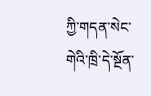ཀྱི་གདན་སེང་གེའི་ཁྲི་དེ་སྔོན་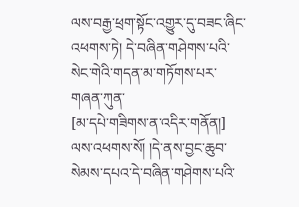ལས་བརྒྱ་ཕྲག་སྟོང་འགྱུར་དུ་བཟང་ཞིང་འཕགས་ཏེ། དེ་བཞིན་གཤེགས་པའི་སེང་གེའི་གདན་མ་གཏོགས་པར་གཞན་ཀུན་
[མ་དཔེ་གཟིགས་ན་འདིར་གནོན།]
ལས་འཕགས་སོ། །དེ་ནས་བྱང་ཆུབ་སེམས་དཔའ་དེ་བཞིན་གཤེགས་པའི་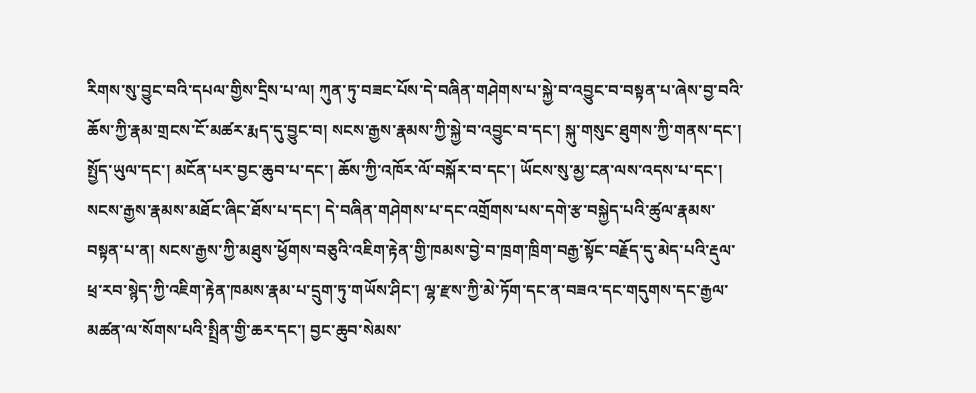རིགས་སུ་བྱུང་བའི་དཔལ་གྱིས་དྲིས་པ་ལ། ཀུན་ཏུ་བཟང་པོས་དེ་བཞིན་གཤེགས་པ་སྐྱེ་བ་འབྱུང་བ་བསྟན་པ་ཞེས་བྱ་བའི་ཆོས་ཀྱི་རྣམ་གྲངས་ངོ་མཚར་རྨད་དུ་བྱུང་བ། སངས་རྒྱས་རྣམས་ཀྱི་སྐྱེ་བ་འབྱུང་བ་དང་། སྐུ་གསུང་ཐུགས་ཀྱི་གནས་དང་། སྤྱོད་ཡུལ་དང་། མངོན་པར་བྱང་ཆུབ་པ་དང་། ཆོས་ཀྱི་འཁོར་ལོ་བསྐོར་བ་དང་། ཡོངས་སུ་མྱ་ངན་ལས་འདས་པ་དང་། སངས་རྒྱས་རྣམས་མཐོང་ཞིང་ཐོས་པ་དང་། དེ་བཞིན་གཤེགས་པ་དང་འགྲོགས་པས་དགེ་རྩ་བསྐྱེད་པའི་ཚུལ་རྣམས་བསྟན་པ་ན། སངས་རྒྱས་ཀྱི་མཐུས་ཕྱོགས་བཅུའི་འཇིག་རྟེན་གྱི་ཁམས་བྱེ་བ་ཁྲག་ཁྲིག་བརྒྱ་སྟོང་བརྗོད་དུ་མེད་པའི་རྡུལ་ཕྲ་རབ་སྙེད་ཀྱི་འཇིག་རྟེན་ཁམས་རྣམ་པ་དྲུག་ཏུ་གཡོས་ཤིང་། ལྷ་རྫས་ཀྱི་མེ་ཏོག་དང་ན་བཟའ་དང་གདུགས་དང་རྒྱལ་མཚན་ལ་སོགས་པའི་སྤྲིན་གྱི་ཆར་དང་། བྱང་ཆུབ་སེམས་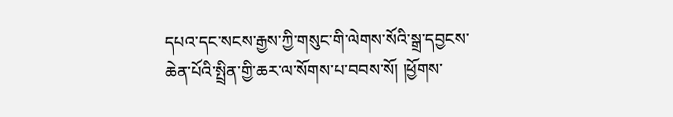དཔའ་དང་སངས་རྒྱས་ཀྱི་གསུང་གི་ལེགས་སོའི་སྒྲ་དབྱངས་ཆེན་པོའི་སྤྲིན་གྱི་ཆར་ལ་སོགས་པ་བབས་སོ། །ཕྱོགས་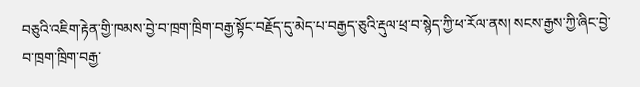བཅུའི་འཇིག་རྟེན་གྱི་ཁམས་བྱེ་བ་ཁྲག་ཁྲིག་བརྒྱ་སྟོང་བརྗོད་དུ་མེད་པ་བརྒྱད་ཅུའི་རྡུལ་ཕྲ་བ་སྙེད་ཀྱི་ཕ་རོལ་ནས། སངས་རྒྱས་ཀྱི་ཞིང་བྱེ་བ་ཁྲག་ཁྲིག་བརྒྱ་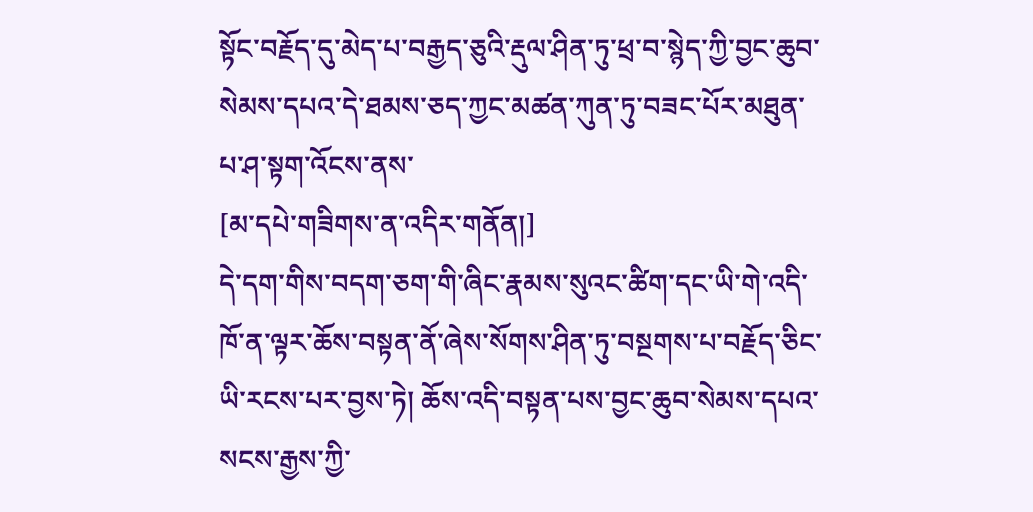སྟོང་བརྗོད་དུ་མེད་པ་བརྒྱད་ཅུའི་རྡུལ་ཤིན་ཏུ་ཕྲ་བ་སྙེད་ཀྱི་བྱང་ཆུབ་སེམས་དཔའ་དེ་ཐམས་ཅད་ཀྱང་མཚན་ཀུན་ཏུ་བཟང་པོར་མཐུན་པ་ཤ་སྟག་འོངས་ནས་
[མ་དཔེ་གཟིགས་ན་འདིར་གནོན།]
དེ་དག་གིས་བདག་ཅག་གི་ཞིང་རྣམས་སུའང་ཚིག་དང་ཡི་གེ་འདི་ཁོ་ན་ལྟར་ཆོས་བསྟན་ནོ་ཞེས་སོགས་ཤིན་ཏུ་བསྔགས་པ་བརྗོད་ཅིང་ཡི་རངས་པར་བྱས་ཏེ། ཆོས་འདི་བསྟན་པས་བྱང་ཆུབ་སེམས་དཔའ་སངས་རྒྱས་ཀྱི་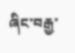ཞིང་བརྒྱ་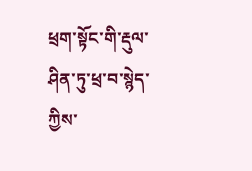ཕྲག་སྟོང་གི་རྡུལ་ཤིན་ཏུ་ཕྲ་བ་སྙེད་ཀྱིས་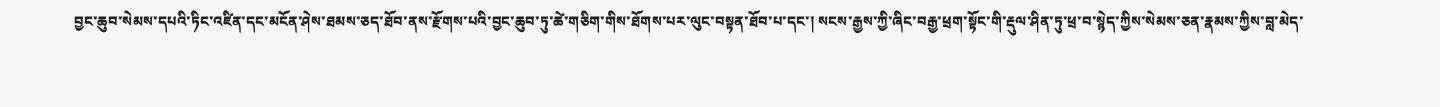བྱང་ཆུབ་སེམས་དཔའི་ཏིང་འཛིན་དང་མངོན་ཤེས་ཐམས་ཅད་ཐོབ་ནས་རྫོགས་པའི་བྱང་ཆུབ་ཏུ་ཚེ་གཅིག་གིས་ཐོགས་པར་ལུང་བསྟན་ཐོབ་པ་དང་། སངས་རྒྱས་ཀྱི་ཞིང་བརྒྱ་ཕྲག་སྟོང་གི་རྡུལ་ཤིན་ཏུ་ཕྲ་བ་སྙེད་ཀྱིས་སེམས་ཅན་རྣམས་ཀྱིས་བླ་མེད་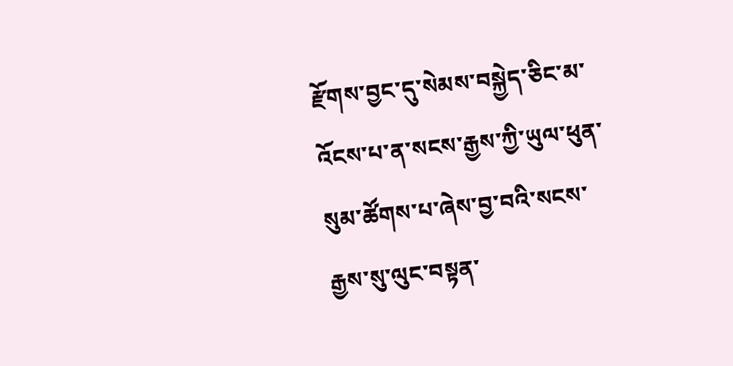རྫོགས་བྱང་དུ་སེམས་བསྐྱེད་ཅིང་མ་འོངས་པ་ན་སངས་རྒྱས་ཀྱི་ཡུལ་ཕུན་སུམ་ཚོགས་པ་ཞེས་བྱ་བའི་སངས་རྒྱས་སུ་ལུང་བསྟན་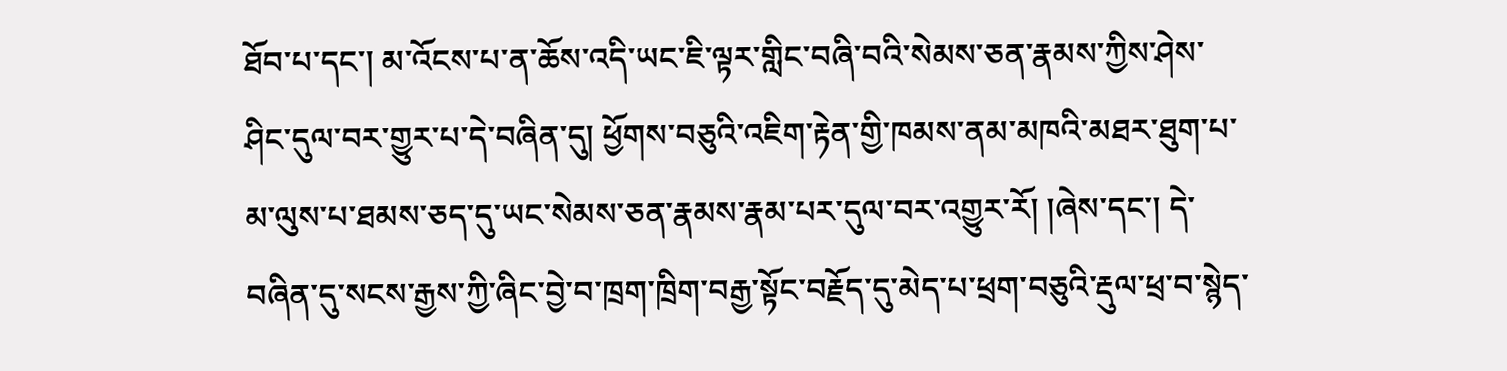ཐོབ་པ་དང་། མ་འོངས་པ་ན་ཆོས་འདི་ཡང་ཇི་ལྟར་གླིང་བཞི་བའི་སེམས་ཅན་རྣམས་ཀྱིས་ཤེས་ཤིང་དུལ་བར་གྱུར་པ་དེ་བཞིན་དུ། ཕྱོགས་བཅུའི་འཇིག་རྟེན་གྱི་ཁམས་ནམ་མཁའི་མཐར་ཐུག་པ་མ་ལུས་པ་ཐམས་ཅད་དུ་ཡང་སེམས་ཅན་རྣམས་རྣམ་པར་དུལ་བར་འགྱུར་རོ། །ཞེས་དང་། དེ་བཞིན་དུ་སངས་རྒྱས་ཀྱི་ཞིང་བྱེ་བ་ཁྲག་ཁྲིག་བརྒྱ་སྟོང་བརྗོད་དུ་མེད་པ་ཕྲག་བཅུའི་རྡུལ་ཕྲ་བ་སྙེད་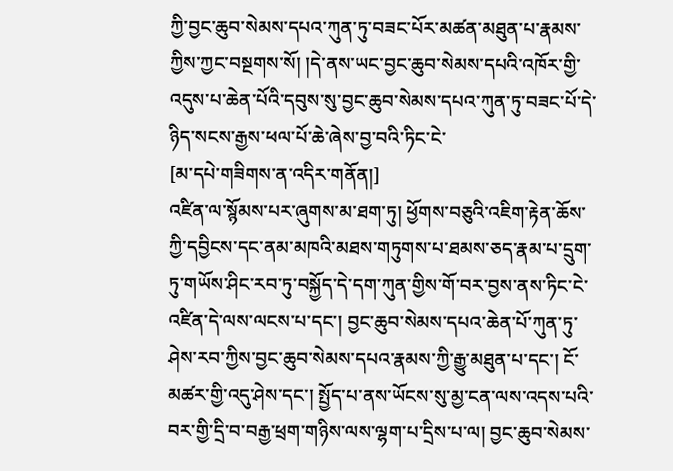ཀྱི་བྱང་ཆུབ་སེམས་དཔའ་ཀུན་ཏུ་བཟང་པོར་མཚན་མཐུན་པ་རྣམས་ཀྱིས་ཀྱང་བསྔགས་སོ། །དེ་ནས་ཡང་བྱང་ཆུབ་སེམས་དཔའི་འཁོར་གྱི་འདུས་པ་ཆེན་པོའི་དབུས་སུ་བྱང་ཆུབ་སེམས་དཔའ་ཀུན་ཏུ་བཟང་པོ་དེ་ཉིད་སངས་རྒྱས་ཕལ་པོ་ཆེ་ཞེས་བྱ་བའི་ཏིང་ངེ་
[མ་དཔེ་གཟིགས་ན་འདིར་གནོན།]
འཛིན་ལ་སྙོམས་པར་ཞུགས་མ་ཐག་ཏུ། ཕྱོགས་བཅུའི་འཇིག་རྟེན་ཆོས་ཀྱི་དབྱིངས་དང་ནམ་མཁའི་མཐས་གཏུགས་པ་ཐམས་ཅད་རྣམ་པ་དྲུག་ཏུ་གཡོས་ཤིང་རབ་ཏུ་བསྐྱོད་དེ་དག་ཀུན་གྱིས་གོ་བར་བྱས་ནས་ཏིང་ངེ་འཛིན་དེ་ལས་ལངས་པ་དང་། བྱང་ཆུབ་སེམས་དཔའ་ཆེན་པོ་ཀུན་ཏུ་ཤེས་རབ་ཀྱིས་བྱང་ཆུབ་སེམས་དཔའ་རྣམས་ཀྱི་རྒྱུ་མཐུན་པ་དང་། ངོ་མཚར་གྱི་འདུ་ཤེས་དང་། སྤྱོད་པ་ནས་ཡོངས་སུ་མྱ་ངན་ལས་འདས་པའི་བར་གྱི་དྲི་བ་བརྒྱ་ཕྲག་གཉིས་ལས་ལྷག་པ་དྲིས་པ་ལ། བྱང་ཆུབ་སེམས་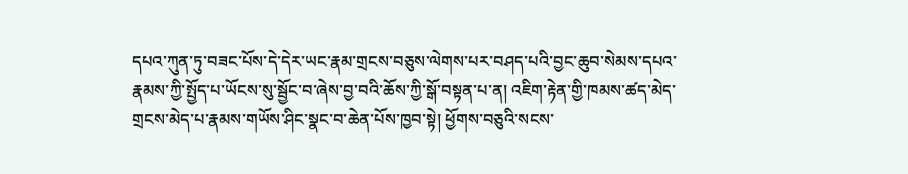དཔའ་ཀུན་ཏུ་བཟང་པོས་དེ་དེར་ཡང་རྣམ་གྲངས་བཅུས་ལེགས་པར་བཤད་པའི་བྱང་ཆུབ་སེམས་དཔའ་རྣམས་ཀྱི་སྤྱོད་པ་ཡོངས་སུ་སྦྱོང་བ་ཞེས་བྱ་བའི་ཆོས་ཀྱི་སྒོ་བསྟན་པ་ན། འཇིག་རྟེན་གྱི་ཁམས་ཚད་མེད་གྲངས་མེད་པ་རྣམས་གཡོས་ཤིང་སྣང་བ་ཆེན་པོས་ཁྱབ་སྟེ། ཕྱོགས་བཅུའི་སངས་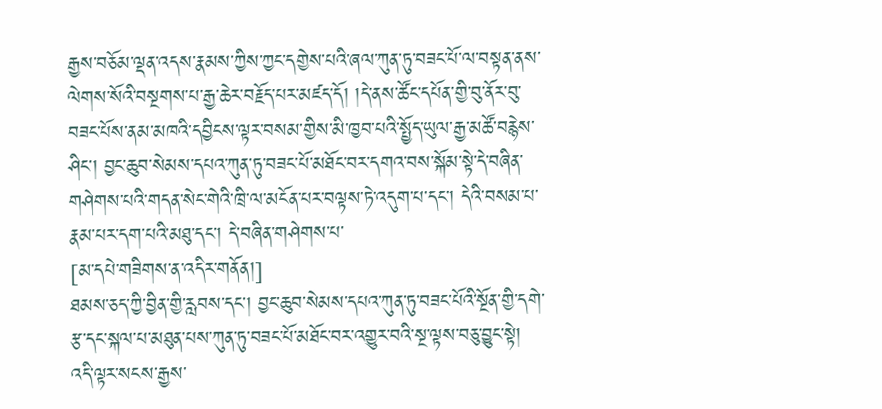རྒྱས་བཅོམ་ལྡན་འདས་རྣམས་ཀྱིས་ཀྱང་དགྱེས་པའི་ཞལ་ཀུན་ཏུ་བཟང་པོ་ལ་བསྟན་ནས་ལེགས་སོའི་བསྔགས་པ་རྒྱ་ཆེར་བརྗོད་པར་མཛད་དོ། །དེ་ནས་ཚོང་དཔོན་གྱི་བུ་ནོར་བུ་བཟང་པོས་ནམ་མཁའི་དབྱིངས་ལྟར་བསམ་གྱིས་མི་ཁྱབ་པའི་སྤྱོད་ཡུལ་རྒྱ་མཚོ་བརྙེས་ཤིང་། བྱང་ཆུབ་སེམས་དཔའ་ཀུན་ཏུ་བཟང་པོ་མཐོང་བར་དགའ་བས་སྐོམ་སྟེ་དེ་བཞིན་གཤེགས་པའི་གདན་སེང་གེའི་ཁྲི་ལ་མངོན་པར་བལྟས་ཏེ་འདུག་པ་དང་། དེའི་བསམ་པ་རྣམ་པར་དག་པའི་མཐུ་དང་། དེ་བཞིན་གཤེགས་པ་
[མ་དཔེ་གཟིགས་ན་འདིར་གནོན།]
ཐམས་ཅད་ཀྱི་བྱིན་གྱི་རླབས་དང་། བྱང་ཆུབ་སེམས་དཔའ་ཀུན་ཏུ་བཟང་པོའི་སྔོན་གྱི་དགེ་རྩ་དང་སྐལ་པ་མཐུན་པས་ཀུན་ཏུ་བཟང་པོ་མཐོང་བར་འགྱུར་བའི་སྔ་ལྟས་བཅུ་བྱུང་སྟེ། འདི་ལྟར་སངས་རྒྱས་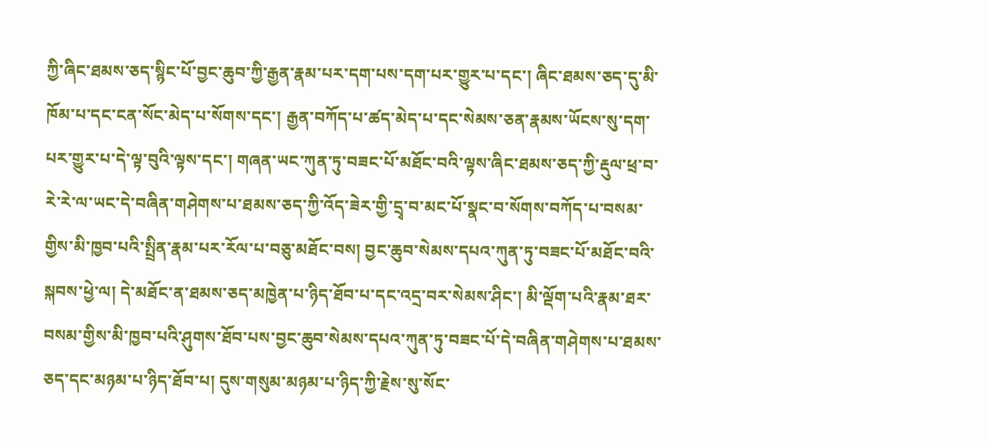ཀྱི་ཞིང་ཐམས་ཅད་སྙིང་པོ་བྱང་ཆུབ་ཀྱི་རྒྱན་རྣམ་པར་དག་པས་དག་པར་གྱུར་པ་དང་། ཞིང་ཐམས་ཅད་དུ་མི་ཁོམ་པ་དང་ངན་སོང་མེད་པ་སོགས་དང་། རྒྱན་བཀོད་པ་ཚད་མེད་པ་དང་སེམས་ཅན་རྣམས་ཡོངས་སུ་དག་པར་གྱུར་པ་དེ་ལྟ་བུའི་ལྟས་དང་། གཞན་ཡང་ཀུན་ཏུ་བཟང་པོ་མཐོང་བའི་ལྟས་ཞིང་ཐམས་ཅད་ཀྱི་རྡུལ་ཕྲ་བ་རེ་རེ་ལ་ཡང་དེ་བཞིན་གཤེགས་པ་ཐམས་ཅད་ཀྱི་འོད་ཟེར་གྱི་དྲྭ་བ་མང་པོ་སྣང་བ་སོགས་བཀོད་པ་བསམ་གྱིས་མི་ཁྱབ་པའི་སྤྲིན་རྣམ་པར་རོལ་པ་བཅུ་མཐོང་བས། བྱང་ཆུབ་སེམས་དཔའ་ཀུན་ཏུ་བཟང་པོ་མཐོང་བའི་སྐབས་ཕྱེ་ལ། དེ་མཐོང་ན་ཐམས་ཅད་མཁྱེན་པ་ཉིད་ཐོབ་པ་དང་འདྲ་བར་སེམས་ཤིང་། མི་ལྡོག་པའི་རྣམ་ཐར་བསམ་གྱིས་མི་ཁྱབ་པའི་ཤུགས་ཐོབ་པས་བྱང་ཆུབ་སེམས་དཔའ་ཀུན་ཏུ་བཟང་པོ་དེ་བཞིན་གཤེགས་པ་ཐམས་ཅད་དང་མཉམ་པ་ཉིད་ཐོབ་པ། དུས་གསུམ་མཉམ་པ་ཉིད་ཀྱི་རྗེས་སུ་སོང་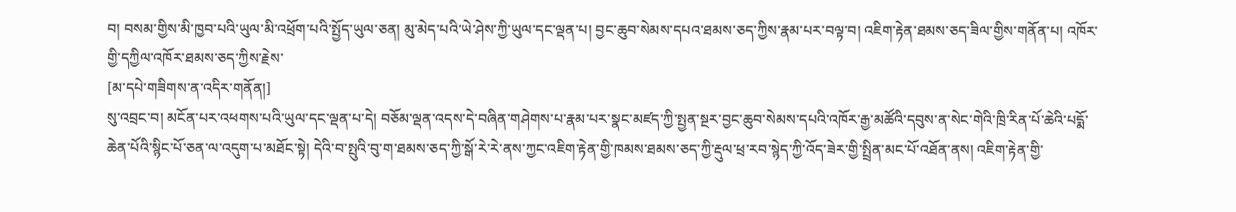བ། བསམ་གྱིས་མི་ཁྱབ་པའི་ཡུལ་མི་འཕྲོག་པའི་སྤྱོད་ཡུལ་ཅན། མུ་མེད་པའི་ཡེ་ཤེས་ཀྱི་ཡུལ་དང་ལྡན་པ། བྱང་ཆུབ་སེམས་དཔའ་ཐམས་ཅད་ཀྱིས་རྣམ་པར་བལྟ་བ། འཇིག་རྟེན་ཐམས་ཅད་ཟིལ་གྱིས་གནོན་པ། འཁོར་གྱི་དཀྱིལ་འཁོར་ཐམས་ཅད་ཀྱིས་རྗེས་
[མ་དཔེ་གཟིགས་ན་འདིར་གནོན།]
སུ་འབྲང་བ། མངོན་པར་འཕགས་པའི་ཡུལ་དང་ལྡན་པ་དེ། བཅོམ་ལྡན་འདས་དེ་བཞིན་གཤེགས་པ་རྣམ་པར་སྣང་མཛད་ཀྱི་སྤྱན་སྔར་བྱང་ཆུབ་སེམས་དཔའི་འཁོར་རྒྱ་མཚོའི་དབུས་ན་སེང་གེའི་ཁྲི་རིན་པོ་ཆེའི་པདྨོ་ཆེན་པོའི་སྙིང་པོ་ཅན་ལ་འདུག་པ་མཐོང་སྟེ། དེའི་བ་སྤུའི་བུ་ག་ཐམས་ཅད་ཀྱི་སྒོ་རེ་རེ་ནས་ཀྱང་འཇིག་རྟེན་གྱི་ཁམས་ཐམས་ཅད་ཀྱི་རྡུལ་ཕྲ་རབ་སྙེད་ཀྱི་འོད་ཟེར་གྱི་སྤྲིན་མང་པོ་འཐོན་ནས། འཇིག་རྟེན་གྱི་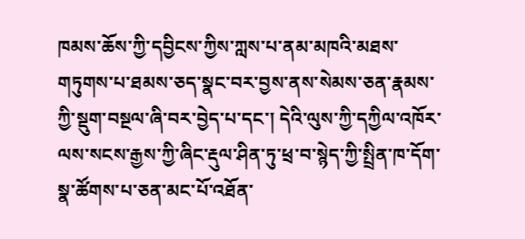ཁམས་ཆོས་ཀྱི་དབྱིངས་ཀྱིས་ཀླས་པ་ནམ་མཁའི་མཐས་གཏུགས་པ་ཐམས་ཅད་སྣང་བར་བྱས་ནས་སེམས་ཅན་རྣམས་ཀྱི་སྡུག་བསྔལ་ཞི་བར་བྱེད་པ་དང་། དེའི་ལུས་ཀྱི་དཀྱིལ་འཁོར་ལས་སངས་རྒྱས་ཀྱི་ཞིང་རྡུལ་ཤིན་ཏུ་ཕྲ་བ་སྙེད་ཀྱི་སྤྲིན་ཁ་དོག་སྣ་ཚོགས་པ་ཅན་མང་པོ་འཐོན་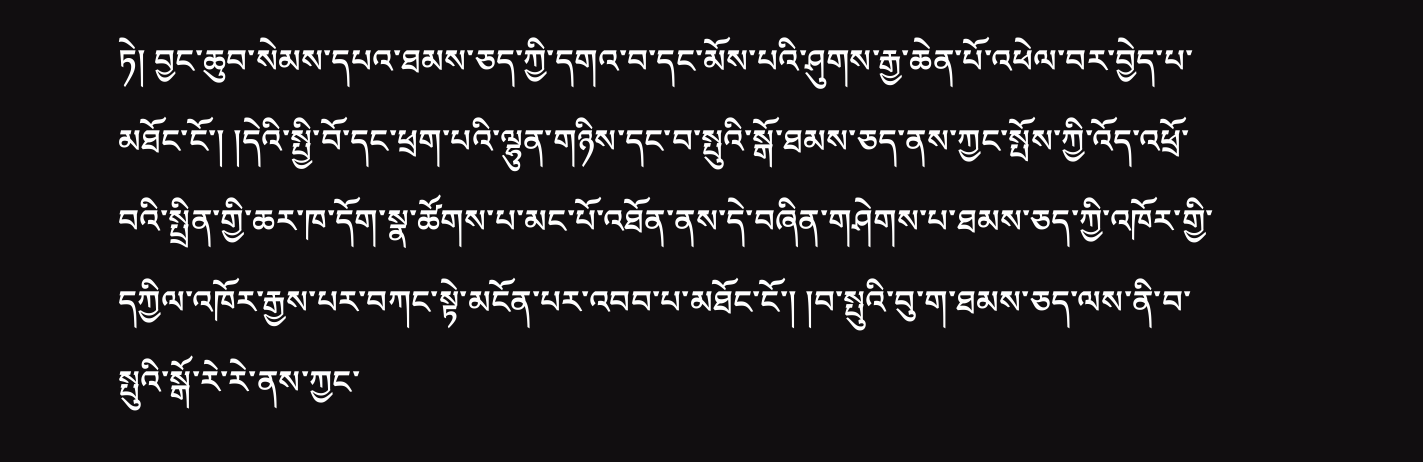ཏེ། བྱང་ཆུབ་སེམས་དཔའ་ཐམས་ཅད་ཀྱི་དགའ་བ་དང་མོས་པའི་ཤུགས་རྒྱ་ཆེན་པོ་འཕེལ་བར་བྱེད་པ་མཐོང་ངོ་། །དེའི་སྤྱི་བོ་དང་ཕྲག་པའི་ལྷུན་གཉིས་དང་བ་སྤུའི་སྒོ་ཐམས་ཅད་ནས་ཀྱང་སྤོས་ཀྱི་འོད་འཕྲོ་བའི་སྤྲིན་གྱི་ཆར་ཁ་དོག་སྣ་ཚོགས་པ་མང་པོ་འཐོན་ནས་དེ་བཞིན་གཤེགས་པ་ཐམས་ཅད་ཀྱི་འཁོར་གྱི་དཀྱིལ་འཁོར་རྒྱས་པར་བཀང་སྟེ་མངོན་པར་འབབ་པ་མཐོང་ངོ་། །བ་སྤུའི་བུ་ག་ཐམས་ཅད་ལས་ནི་བ་སྤུའི་སྒོ་རེ་རེ་ནས་ཀྱང་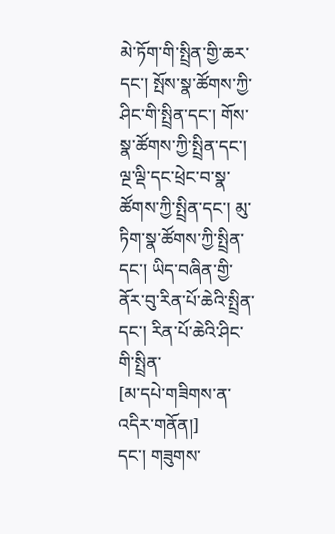མེ་ཏོག་གི་སྤྲིན་གྱི་ཆར་དང་། སྤོས་སྣ་ཚོགས་ཀྱི་ཤིང་གི་སྤྲིན་དང་། གོས་སྣ་ཚོགས་ཀྱི་སྤྲིན་དང་། ལྔ་ལྡི་དང་ཕྲེང་བ་སྣ་ཚོགས་ཀྱི་སྤྲིན་དང་། མུ་ཏིག་སྣ་ཚོགས་ཀྱི་སྤྲིན་དང་། ཡིད་བཞིན་གྱི་ནོར་བུ་རིན་པོ་ཆེའི་སྤྲིན་དང་། རིན་པོ་ཆེའི་ཤིང་གི་སྤྲིན་
[མ་དཔེ་གཟིགས་ན་འདིར་གནོན།]
དང་། གཟུགས་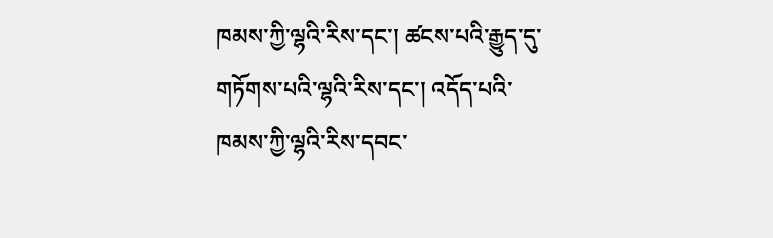ཁམས་ཀྱི་ལྷའི་རིས་དང་། ཚངས་པའི་རྒྱུད་དུ་གཏོགས་པའི་ལྷའི་རིས་དང་། འདོད་པའི་ཁམས་ཀྱི་ལྷའི་རིས་དབང་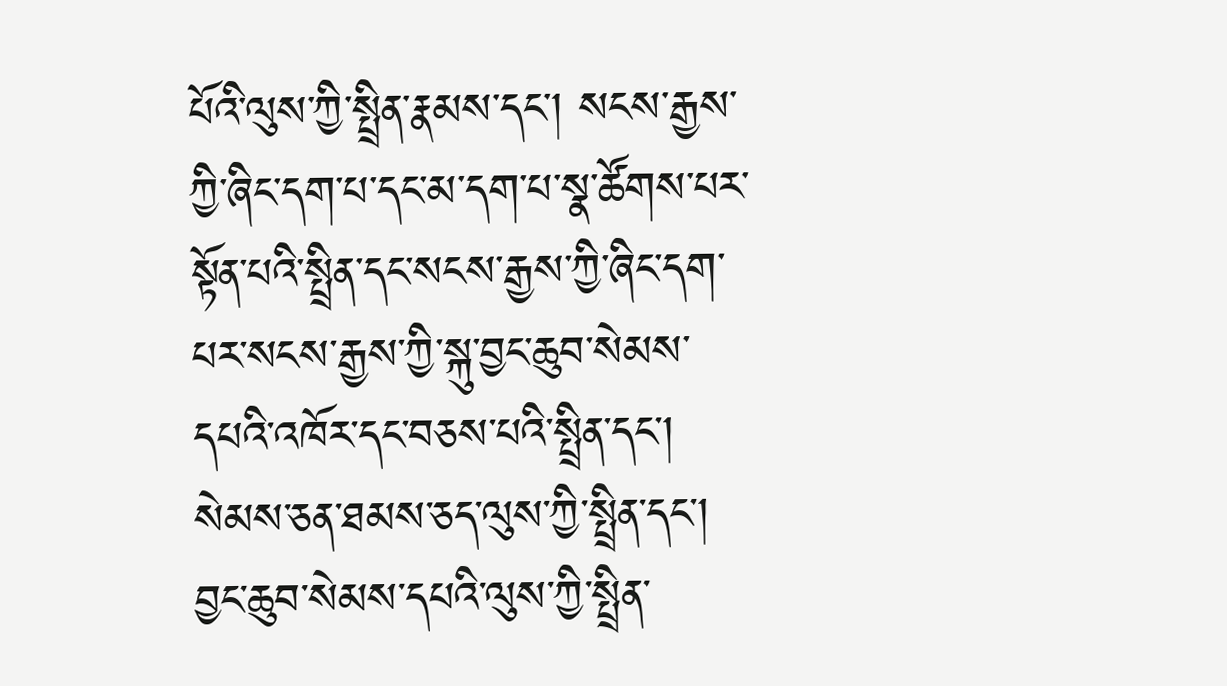པོའི་ལུས་ཀྱི་སྤྲིན་རྣམས་དང་། སངས་རྒྱས་ཀྱི་ཞིང་དག་པ་དང་མ་དག་པ་སྣ་ཚོགས་པར་སྟོན་པའི་སྤྲིན་དང་སངས་རྒྱས་ཀྱི་ཞིང་དག་པར་སངས་རྒྱས་ཀྱི་སྐུ་བྱང་ཆུབ་སེམས་དཔའི་འཁོར་དང་བཅས་པའི་སྤྲིན་དང་། སེམས་ཅན་ཐམས་ཅད་ལུས་ཀྱི་སྤྲིན་དང་། བྱང་ཆུབ་སེམས་དཔའི་ལུས་ཀྱི་སྤྲིན་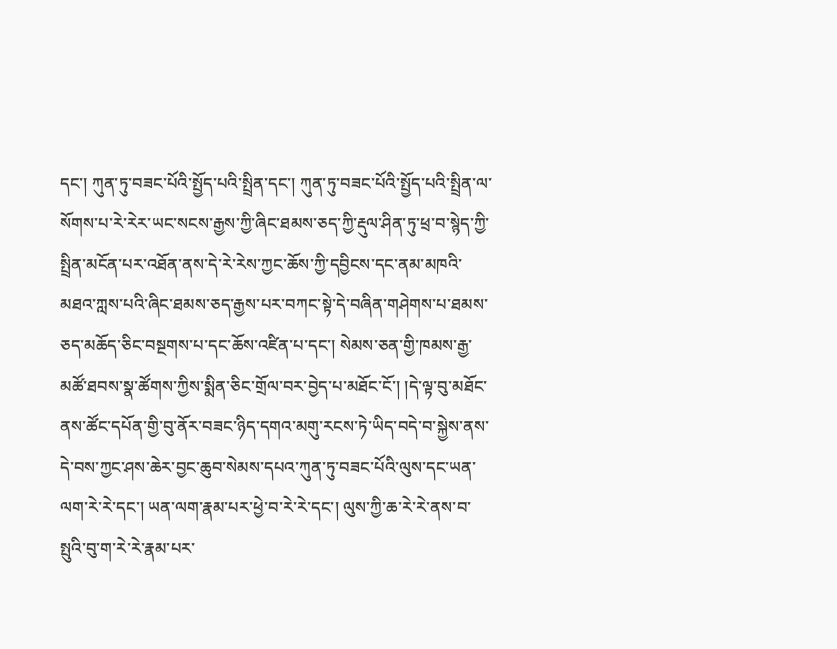དང་། ཀུན་ཏུ་བཟང་པོའི་སྤྱོད་པའི་སྤྲིན་དང་། ཀུན་ཏུ་བཟང་པོའི་སྤྱོད་པའི་སྤྲིན་ལ་སོགས་པ་རེ་རེར་ཡང་སངས་རྒྱས་ཀྱི་ཞིང་ཐམས་ཅད་ཀྱི་རྡུལ་ཤིན་ཏུ་ཕྲ་བ་སྙེད་ཀྱི་སྤྲིན་མངོན་པར་འཐོན་ནས་དེ་རེ་རེས་ཀྱང་ཆོས་ཀྱི་དབྱིངས་དང་ནམ་མཁའི་མཐའ་ཀླས་པའི་ཞིང་ཐམས་ཅད་རྒྱས་པར་བཀང་སྟེ་དེ་བཞིན་གཤེགས་པ་ཐམས་ཅད་མཆོད་ཅིང་བསྔགས་པ་དང་ཆོས་འཛིན་པ་དང་། སེམས་ཅན་གྱི་ཁམས་རྒྱ་མཚོ་ཐབས་སྣ་ཚོགས་ཀྱིས་སྨིན་ཅིང་གྲོལ་བར་བྱེད་པ་མཐོང་ངོ་། །དེ་ལྟ་བུ་མཐོང་ནས་ཚོང་དཔོན་གྱི་བུ་ནོར་བཟང་ཉིད་དགའ་མགུ་རངས་ཏེ་ཡིད་བདེ་བ་སྐྱེས་ནས་དེ་བས་ཀྱང་ཤས་ཆེར་བྱང་ཆུབ་སེམས་དཔའ་ཀུན་ཏུ་བཟང་པོའི་ལུས་དང་ཡན་ལག་རེ་རེ་དང་། ཡན་ལག་རྣམ་པར་ཕྱེ་བ་རེ་རེ་དང་། ལུས་ཀྱི་ཆ་རེ་རེ་ནས་བ་སྤུའི་བུ་ག་རེ་རེ་རྣམ་པར་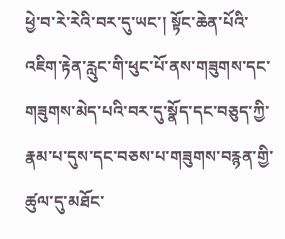ཕྱེ་བ་རེ་རེའི་བར་དུ་ཡང་། སྟོང་ཆེན་པོའི་འཇིག་རྟེན་རླུང་གི་ཕུང་པོ་ནས་གཟུགས་དང་གཟུགས་མེད་པའི་བར་དུ་སྣོད་དང་བཅུད་ཀྱི་རྣམ་པ་དུས་དང་བཅས་པ་གཟུགས་བརྙན་གྱི་ཚུལ་དུ་མཐོང་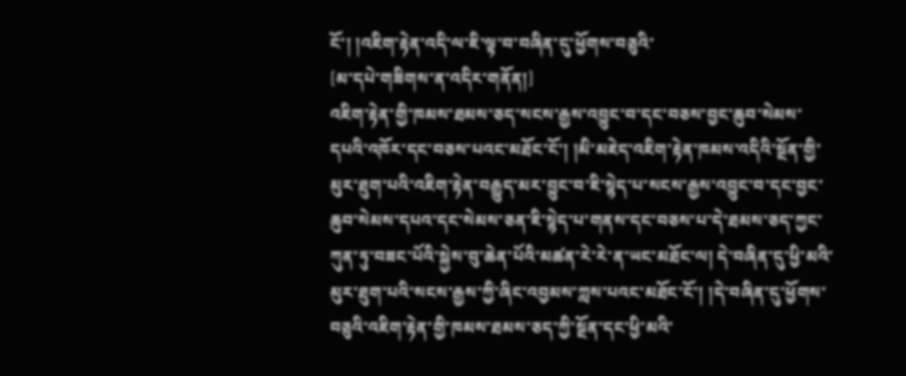ངོ་། །འཇིག་རྟེན་འདི་ལ་ཇི་ལྟ་བ་བཞིན་དུ་ཕྱོགས་བཅུའི་
[མ་དཔེ་གཟིགས་ན་འདིར་གནོན།]
འཇིག་རྟེན་གྱི་ཁམས་ཐམས་ཅད་སངས་རྒྱས་འབྱུང་བ་དང་བཅས་བྱང་ཆུབ་སེམས་དཔའི་འཁོར་དང་བཅས་པའང་མཐོང་ངོ་། །མི་མཇེད་འཇིག་རྟེན་ཁམས་འདིའི་སྔོན་གྱི་མུར་ཐུག་པའི་འཇིག་རྟེན་བརྒྱུད་མར་བྱུང་བ་ཇི་སྙེད་པ་སངས་རྒྱས་འབྱུང་བ་དང་བྱང་ཆུབ་སེམས་དཔའ་དང་སེམས་ཅན་ཇི་སྙེད་པ་གནས་དང་བཅས་པ་དེ་ཐམས་ཅད་ཀྱང་ཀུན་ཏུ་བཟང་པོའི་སྐྱེས་བུ་ཆེན་པོའི་མཚན་རེ་རེ་ན་ཡང་མཐོང་ལ། དེ་བཞིན་དུ་ཕྱི་མའི་མུར་ཐུག་པའི་སངས་རྒྱས་ཀྱི་ཞིང་འབྱམས་ཀླས་པའང་མཐོང་ངོ་། །དེ་བཞིན་དུ་ཕྱོགས་བཅུའི་འཇིག་རྟེན་གྱི་ཁམས་ཐམས་ཅད་ཀྱི་སྔོན་དང་ཕྱི་མའི་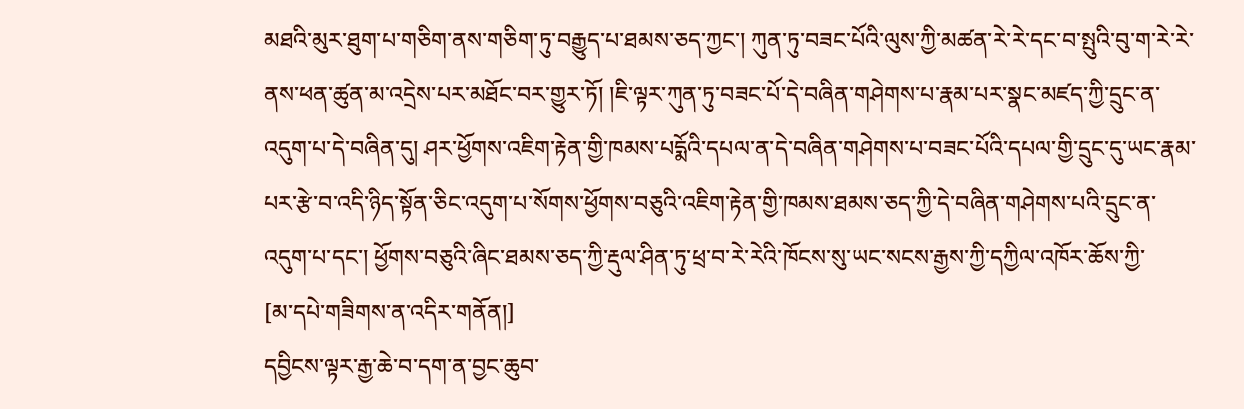མཐའི་མུར་ཐུག་པ་གཅིག་ནས་གཅིག་ཏུ་བརྒྱུད་པ་ཐམས་ཅད་ཀྱང་། ཀུན་ཏུ་བཟང་པོའི་ལུས་ཀྱི་མཚན་རེ་རེ་དང་བ་སྤུའི་བུ་ག་རེ་རེ་ནས་ཕན་ཚུན་མ་འདྲེས་པར་མཐོང་བར་གྱུར་ཏོ། །ཇི་ལྟར་ཀུན་ཏུ་བཟང་པོ་དེ་བཞིན་གཤེགས་པ་རྣམ་པར་སྣང་མཛད་ཀྱི་དྲུང་ན་འདུག་པ་དེ་བཞིན་དུ། ཤར་ཕྱོགས་འཇིག་རྟེན་གྱི་ཁམས་པདྨོའི་དཔལ་ན་དེ་བཞིན་གཤེགས་པ་བཟང་པོའི་དཔལ་གྱི་དྲུང་དུ་ཡང་རྣམ་པར་རྩེ་བ་འདི་ཉིད་སྟོན་ཅིང་འདུག་པ་སོགས་ཕྱོགས་བཅུའི་འཇིག་རྟེན་གྱི་ཁམས་ཐམས་ཅད་ཀྱི་དེ་བཞིན་གཤེགས་པའི་དྲུང་ན་འདུག་པ་དང་། ཕྱོགས་བཅུའི་ཞིང་ཐམས་ཅད་ཀྱི་རྡུལ་ཤིན་ཏུ་ཕྲ་བ་རེ་རེའི་ཁོངས་སུ་ཡང་སངས་རྒྱས་ཀྱི་དཀྱིལ་འཁོར་ཆོས་ཀྱི་
[མ་དཔེ་གཟིགས་ན་འདིར་གནོན།]
དབྱིངས་ལྟར་རྒྱ་ཆེ་བ་དག་ན་བྱང་ཆུབ་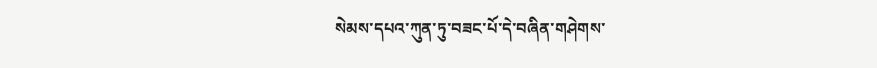སེམས་དཔའ་ཀུན་ཏུ་བཟང་པོ་དེ་བཞིན་གཤེགས་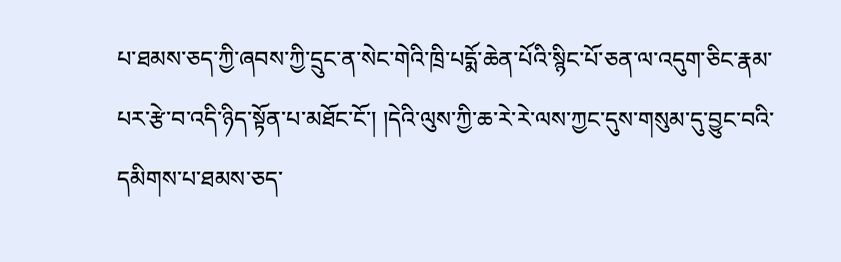པ་ཐམས་ཅད་ཀྱི་ཞབས་ཀྱི་དྲུང་ན་སེང་གེའི་ཁྲི་པདྨོ་ཆེན་པོའི་སྙིང་པོ་ཅན་ལ་འདུག་ཅིང་རྣམ་པར་རྩེ་བ་འདི་ཉིད་སྟོན་པ་མཐོང་ངོ་། །དེའི་ལུས་ཀྱི་ཆ་རེ་རེ་ལས་ཀྱང་དུས་གསུམ་དུ་བྱུང་བའི་དམིགས་པ་ཐམས་ཅད་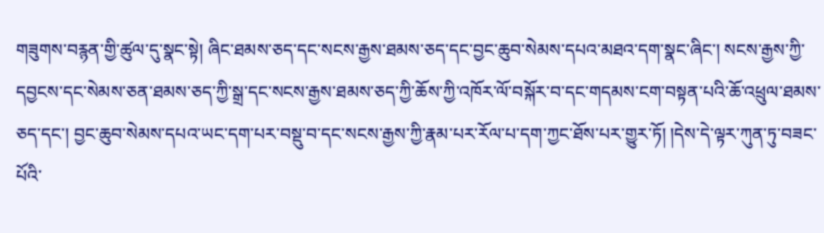གཟུགས་བརྙན་གྱི་ཚུལ་དུ་སྣང་སྟེ། ཞིང་ཐམས་ཅད་དང་སངས་རྒྱས་ཐམས་ཅད་དང་བྱང་ཆུབ་སེམས་དཔའ་མཐའ་དག་སྣང་ཞིང་། སངས་རྒྱས་ཀྱི་དབྱངས་དང་སེམས་ཅན་ཐམས་ཅད་ཀྱི་སྒྲ་དང་སངས་རྒྱས་ཐམས་ཅད་ཀྱི་ཆོས་ཀྱི་འཁོར་ལོ་བསྐོར་བ་དང་གདམས་ངག་བསྟན་པའི་ཆོ་འཕྲུལ་ཐམས་ཅད་དང་། བྱང་ཆུབ་སེམས་དཔའ་ཡང་དག་པར་བསྡུ་བ་དང་སངས་རྒྱས་ཀྱི་རྣམ་པར་རོལ་པ་དག་ཀྱང་ཐོས་པར་གྱུར་ཏོ། །དེས་དེ་ལྟར་ཀུན་ཏུ་བཟང་པོའི་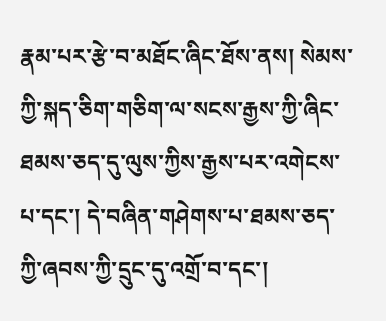རྣམ་པར་རྩེ་བ་མཐོང་ཞིང་ཐོས་ནས། སེམས་ཀྱི་སྐད་ཅིག་གཅིག་ལ་སངས་རྒྱས་ཀྱི་ཞིང་ཐམས་ཅད་དུ་ལུས་ཀྱིས་རྒྱས་པར་འགེངས་པ་དང་། དེ་བཞིན་གཤེགས་པ་ཐམས་ཅད་ཀྱི་ཞབས་ཀྱི་དྲུང་དུ་འགྲོ་བ་དང་།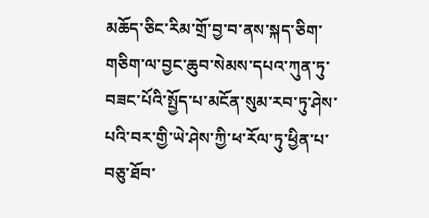མཆོད་ཅིང་རིམ་གྲོ་བྱ་བ་ནས་སྐད་ཅིག་གཅིག་ལ་བྱང་ཆུབ་སེམས་དཔའ་ཀུན་ཏུ་བཟང་པོའི་སྤྱོད་པ་མངོན་སུམ་རབ་ཏུ་ཤེས་པའི་བར་གྱི་ཡེ་ཤེས་ཀྱི་ཕ་རོལ་ཏུ་ཕྱིན་པ་བཅུ་ཐོབ་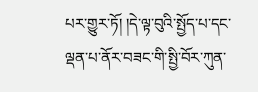པར་གྱུར་ཏོ། །དེ་ལྟ་བུའི་སྤྱོད་པ་དང་ལྡན་པ་ནོར་བཟང་གི་སྤྱི་བོར་ཀུན་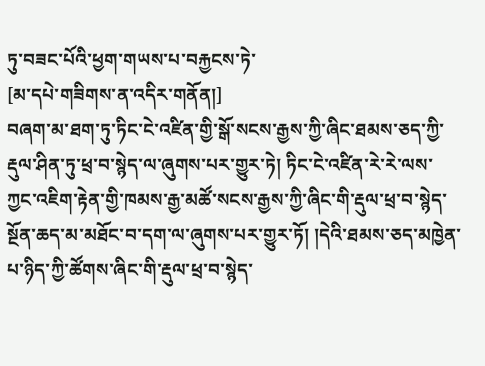ཏུ་བཟང་པོའི་ཕྱག་གཡས་པ་བརྐྱངས་ཏེ་
[མ་དཔེ་གཟིགས་ན་འདིར་གནོན།]
བཞག་མ་ཐག་ཏུ་ཏིང་ངེ་འཛིན་གྱི་སྒོ་སངས་རྒྱས་ཀྱི་ཞིང་ཐམས་ཅད་ཀྱི་རྡུལ་ཤིན་ཏུ་ཕྲ་བ་སྙེད་ལ་ཞུགས་པར་གྱུར་ཏེ། ཏིང་ངེ་འཛིན་རེ་རེ་ལས་ཀྱང་འཇིག་རྟེན་གྱི་ཁམས་རྒྱ་མཚོ་སངས་རྒྱས་ཀྱི་ཞིང་གི་རྡུལ་ཕྲ་བ་སྙེད་སྔོན་ཆད་མ་མཐོང་བ་དག་ལ་ཞུགས་པར་གྱུར་ཏོ། །དེའི་ཐམས་ཅད་མཁྱེན་པ་ཉིད་ཀྱི་ཚོགས་ཞིང་གི་རྡུལ་ཕྲ་བ་སྙེད་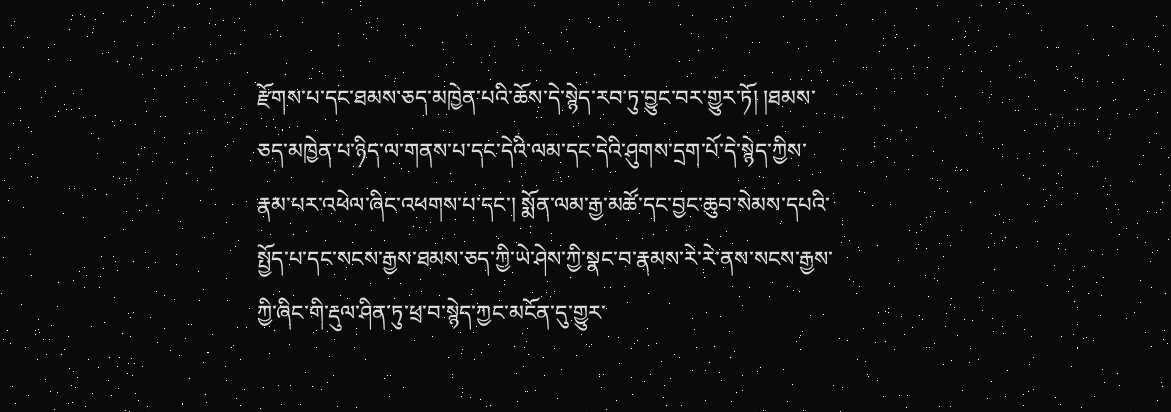རྫོགས་པ་དང་ཐམས་ཅད་མཁྱེན་པའི་ཆོས་དེ་སྙེད་རབ་ཏུ་བྱུང་བར་གྱུར་ཏོ། །ཐམས་ཅད་མཁྱེན་པ་ཉིད་ལ་གནས་པ་དང་དེའི་ལམ་དང་དེའི་ཤུགས་དྲག་པོ་དེ་སྙེད་ཀྱིས་རྣམ་པར་འཕེལ་ཞིང་འཕགས་པ་དང་། སྨོན་ལམ་རྒྱ་མཚོ་དང་བྱང་ཆུབ་སེམས་དཔའི་སྤྱོད་པ་དང་སངས་རྒྱས་ཐམས་ཅད་ཀྱི་ཡེ་ཤེས་ཀྱི་སྣང་བ་རྣམས་རེ་རེ་ནས་སངས་རྒྱས་ཀྱི་ཞིང་གི་རྡུལ་ཤིན་ཏུ་ཕྲ་བ་སྙེད་ཀྱང་མངོན་དུ་གྱུར་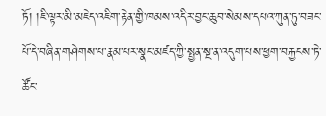ཏོ། །ཇི་ལྟར་མི་མཇེད་འཇིག་རྟེན་གྱི་ཁམས་འདིར་བྱང་ཆུབ་སེམས་དཔའ་ཀུན་ཏུ་བཟང་པོ་དེ་བཞིན་གཤེགས་པ་རྣམ་པར་སྣང་མཛད་ཀྱི་སྤྱན་སྔ་ན་འདུག་པས་ཕྱག་བརྐྱངས་ཏེ་ཚོང་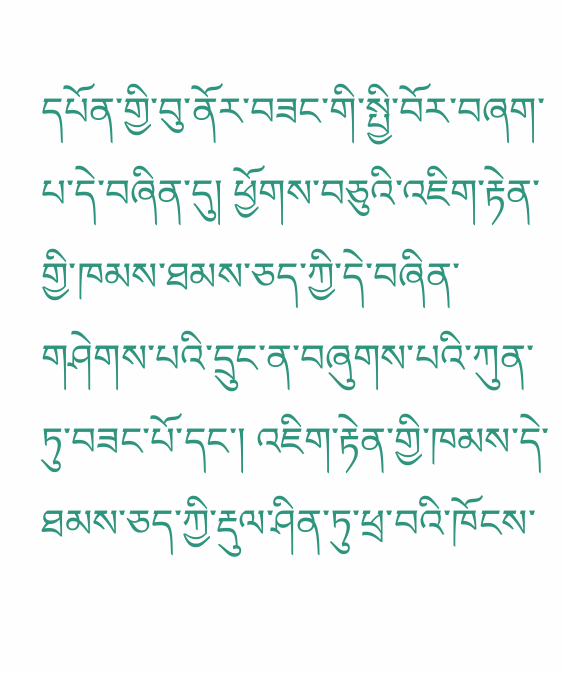དཔོན་གྱི་བུ་ནོར་བཟང་གི་སྤྱི་བོར་བཞག་པ་དེ་བཞིན་དུ། ཕྱོགས་བཅུའི་འཇིག་རྟེན་གྱི་ཁམས་ཐམས་ཅད་ཀྱི་དེ་བཞིན་གཤེགས་པའི་དྲུང་ན་བཞུགས་པའི་ཀུན་ཏུ་བཟང་པོ་དང་། འཇིག་རྟེན་གྱི་ཁམས་དེ་ཐམས་ཅད་ཀྱི་རྡུལ་ཤིན་ཏུ་ཕྲ་བའི་ཁོངས་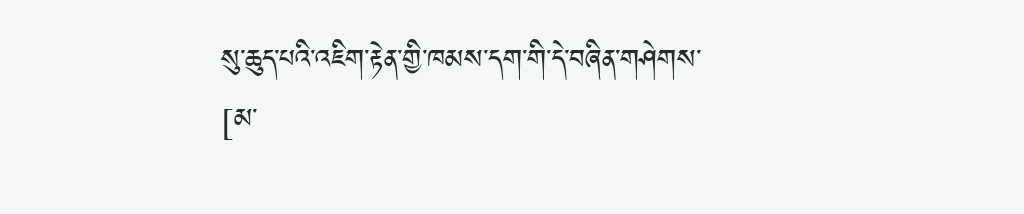སུ་ཆུད་པའི་འཇིག་རྟེན་གྱི་ཁམས་དག་གི་དེ་བཞིན་གཤེགས་
[མ་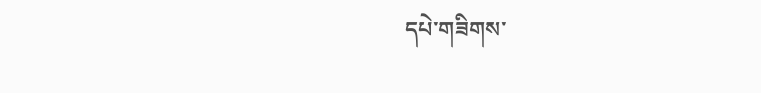དཔེ་གཟིགས་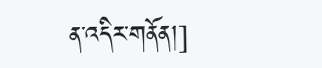ན་འདིར་གནོན།]